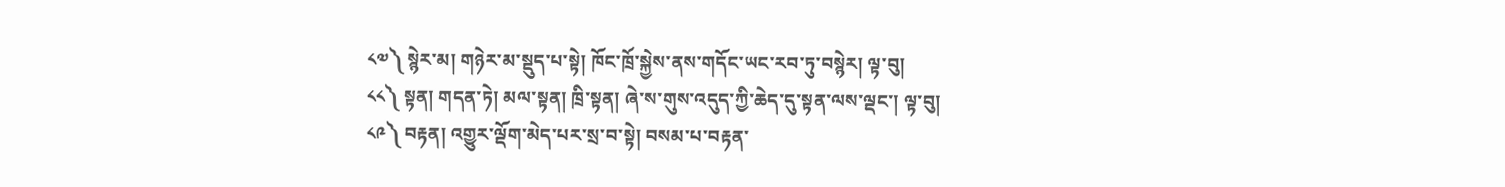༨༧༽ སྙེར་མ། གཉེར་མ་སྡུད་པ་སྟེ། ཁོང་ཁྲོ་སྐྱེས་ནས་གདོང་ཡང་རབ་ཏུ་བསྙེར། ལྟ་བུ།
༨༨༽ སྟན། གདན་ཏེ། མལ་སྟན། ཁྲི་སྟན། ཞེ་ས་གུས་འདུད་ཀྱི་ཆེད་དུ་སྟན་ལས་ལྡང་། ལྟ་བུ།
༨༩༽ བརྟན། འགྱུར་ལྡོག་མེད་པར་སྲ་བ་སྟེ། བསམ་པ་བརྟན་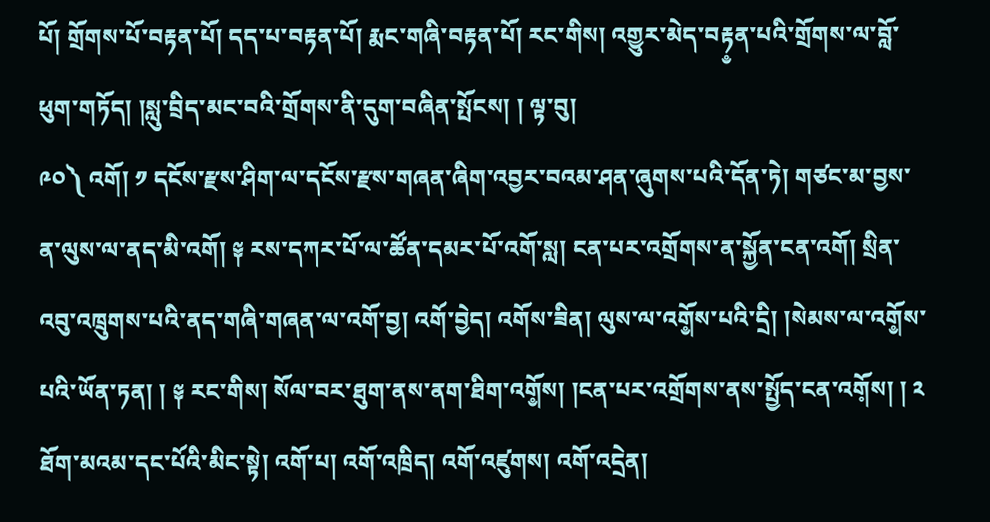པོ། གྲོགས་པོ་བརྟན་པོ། དད་པ་བརྟན་པོ། རྨང་གཞི་བརྟན་པོ། རང་གིས། འགྱུར་མེད་བརྟ༵ན་པའི་གྲོགས་ལ་བློ་ཕུག་གཏོད། །སླུ་བྲིད་མང་བའི་གྲོགས་ནི་དུག་བཞིན་སྤོངས། ། ལྟ་བུ།
༩༠༽ འགོ། ༡ དངོས་རྫས་ཤིག་ལ་དངོས་རྫས་གཞན་ཞིག་འབྱར་བའམ་ཤན་ཞུགས་པའི་དོན་ཏེ། གཙང་མ་བྱས་ན་ལུས་ལ་ནད་མི་འགོ། ༈ རས་དཀར་པོ་ལ་ཚོན་དམར་པོ་འགོ་སླ། ངན་པར་འགྲོགས་ན་སྐྱོན་ངན་འགོ། སྲིན་འབུ་འཁྲུགས་པའི་ནད་གཞི་གཞན་ལ་འགོ་བྱ། འགོ་བྱེད། འགོས་ཟིན། ལུས་ལ་འགོ༵ས་པའི་དྲི། །སེམས་ལ་འགོ༵ས་པའི་ཡོན་ཏན། ། ༈ རང་གིས། སོལ་བར་ཐུག་ནས་ནག་ཐིག་འགོ༵ས། །ངན་པར་འགྲོགས་ནས་སྤྱོད་ངན་འགོ༷ས། ། ༢ ཐོག་མའམ་དང་པོའི་མིང་སྟེ། འགོ་པ། འགོ་འཁྲིད། འགོ་འཛུགས། འགོ་འདྲེན།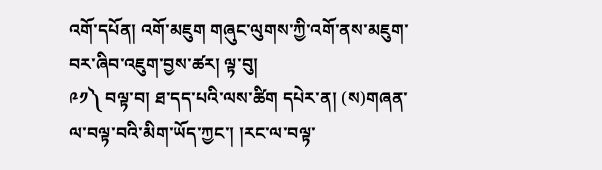འགོ་དཔོན། འགོ་མཇུག གཞུང་ལུགས་ཀྱི་འགོ་ནས་མཇུག་བར་ཞིབ་འཇུག་བྱས་ཚར། ལྟ་བུ།
༩༡༽ བལྟ་བ། ཐ་དད་པའི་ལས་ཚིག དཔེར་ན། (ས)གཞན་ལ་བལྟ་བའི་མིག་ཡོད་ཀྱང་། །རང་ལ་བལྟ་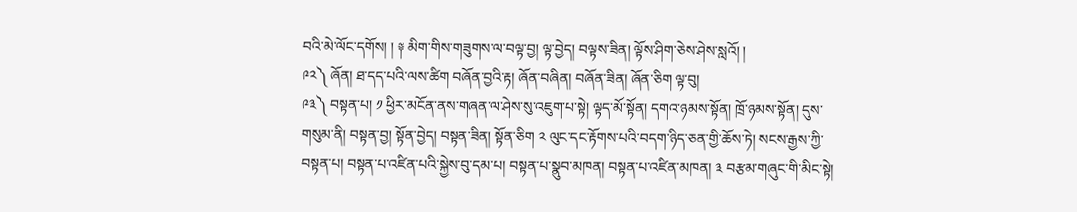བའི་མེ་ལོང་དགོས། ། ༈ མིག་གིས་གཟུགས་ལ་བལྟ་བྱ། ལྟ་བྱེད། བལྟས་ཟིན། ལྟོས་ཤིག་ཅེས་ཤེས་སླའོ། །
༩༢༽ ཞོན། ཐ་དད་པའི་ལས་ཚིག བཞོན་བྱའི་རྟ། ཞོན་བཞིན། བཞོན་ཟིན། ཞོན་ཅིག ལྟ་བུ།
༩༣༽ བསྟན་པ། ༡ ཕྱིར་མངོན་ནས་གཞན་ལ་ཤེས་སུ་འཇུག་པ་སྟེ། ལྟད་མོ་སྟོན། དགའ་ཉམས་སྟོན། ཁྲོ་ཉམས་སྟོན། དུས་གསུམ་ནི། བསྟན་བྱ། སྟོན་བྱེད། བསྟན་ཟིན། སྟོན་ཅིག ༢ ལུང་དང་རྟོགས་པའི་བདག་ཉིད་ཅན་གྱི་ཆོས་ཏེ། སངས་རྒྱས་ཀྱི་བསྟན་པ། བསྟན་པ་འཛིན་པའི་སྐྱེས་བུ་དམ་པ། བསྟན་པ་སྣུབ་མཁན། བསྟན་པ་འཛིན་མཁན། ༣ བརྩམ་གཞུང་གི་མིང་སྟེ།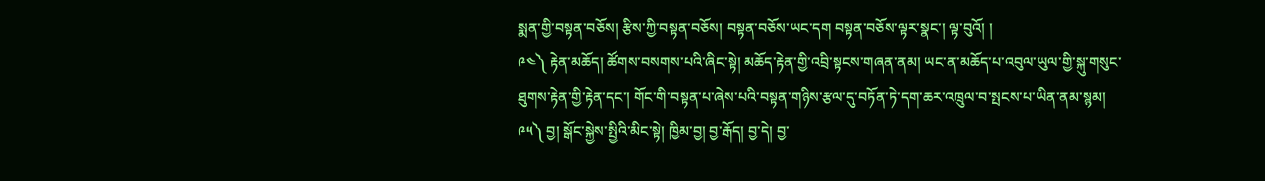སྨན་གྱི་བསྟན་བཅོས། རྩིས་ཀྱི་བསྟན་བཅོས། བསྟན་བཅོས་ཡང་དག བསྟན་བཅོས་ལྟར་སྣང་། ལྟ་བུའོ། །
༩༤༽ རྟེན་མཆོད། ཚོགས་བསགས་པའི་ཞིང་སྟེ། མཆོད་རྟེན་གྱི་འབྲི་སྟངས་གཞན་ནམ། ཡང་ན་མཆོད་པ་འབུལ་ཡུལ་གྱི་སྐུ་གསུང་ཐུགས་རྟེན་གྱི་རྟེན་དང་། གོང་གི་བསྟན་པ་ཞེས་པའི་བསྟན་གཉིས་རྩལ་དུ་བཏོན་ཏེ་དག་ཆར་འཁྲུལ་བ་སྤངས་པ་ཡིན་ནམ་སྙམ།
༩༥༽ བྱ། སྒོང་སྐྱེས་སྤྱིའི་མིང་སྟེ། ཁྱིམ་བྱ། བྱ་རྒོད། བྱ་དེ། བྱ་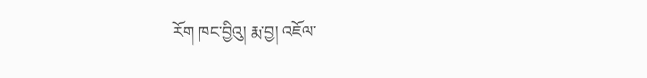རོག ཁང་བྱིའུ། རྨ་བྱ། འཇོལ་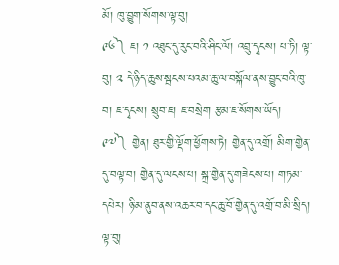མོ། ཁུ་བྱུག་སོགས་ལྟ་བུ།
༩༦༽ ཇ། ༡ འཐུང་དུ་རུང་བའི་ཤིང་ལོ། འབྲུ་དྭངས། པ་ཏི། ལྟ་བུ། ༢ དེ་ཉིད་ཆུས་སྦངས་པའམ་ཆུ་ལ་བསྐོལ་ནས་བྱུང་བའི་ཁུ་བ། ཇ་དྭངས། སྲུབ་ཇ། ཇ་བསྲེག རྩམ་ཇ་སོགས་ཡོད།
༩༧༽ གྱེན། ཐུར་གྱི་ལྡོག་ཕྱོགས་ཏེ། གྱེན་དུ་འགྲོ། མིག་གྱེན་དུ་བལྟ་བ། གྱེན་དུ་ལངས་པ། སྐྲ་གྱེན་དུ་གཟེངས་པ། གཏམ་དཔེར། ཉི་མ་ནུབ་ནས་འཆར་བ་དང་ཆུ་བོ་གྱེན་དུ་འགྲོ་བ་མི་སྲིད། ལྟ་བུ།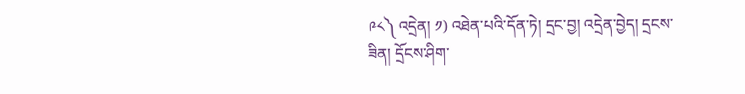༩༨༽ འདྲེན། ༡) འཐེན་པའི་དོན་ཏེ། དྲང་བྱ། འདྲེན་བྱེད། དྲངས་ཟིན། དྲོངས་ཤིག་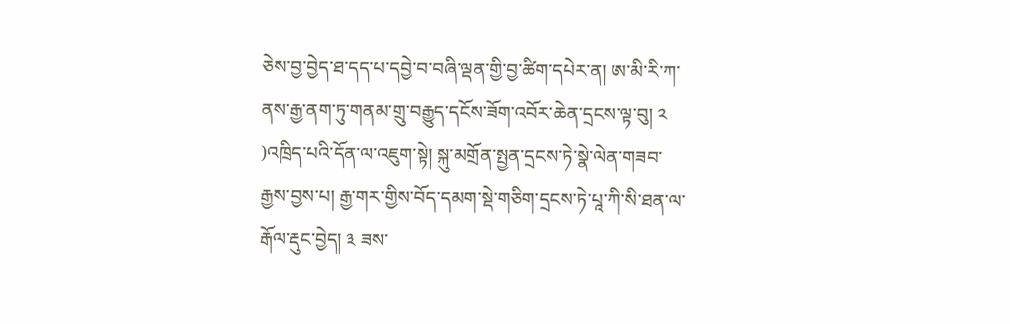ཅེས་བྱ་བྱེད་ཐ་དད་པ་དབྱེ་བ་བཞི་ལྡན་གྱི་བྱ་ཚིག་དཔེར་ན། ཨ་མི་རི་ཀ་ནས་རྒྱ་ནག་ཏུ་གནམ་གྲུ་བརྒྱུད་དངོས་ཟོག་འབོར་ཆེན་དྲངས་ལྟ་བུ། ༢ )འཁྲིད་པའི་དོན་ལ་འཇུག་སྟེ། སྐུ་མགྲོན་སྤྱན་དྲངས་ཏེ་སྣེ་ལེན་གཟབ་རྒྱས་བྱས་པ། རྒྱ་གར་གྱིས་བོད་དམག་སྡེ་གཅིག་དྲངས་ཏེ་པཱ་ཀི་སི་ཐན་ལ་རྒོལ་རྡུང་བྱེད། ༣ ཟས་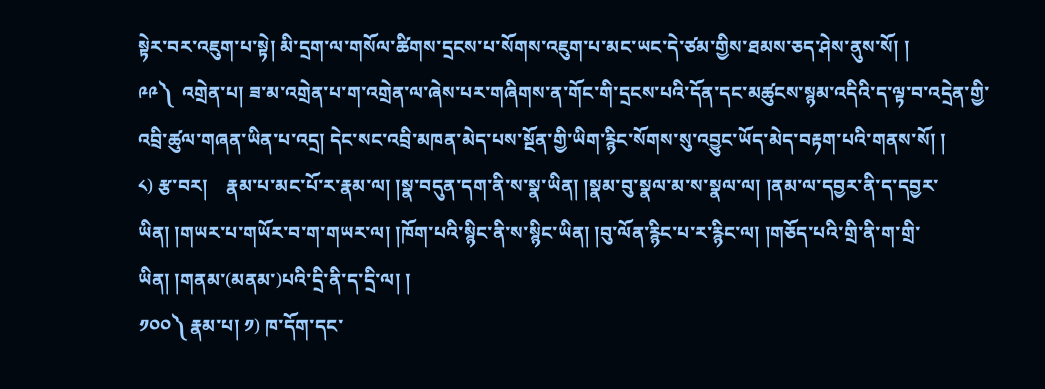སྟེར་བར་འཇུག་པ་སྟེ། མི་དྲག་ལ་གསོལ་ཚིགས་དྲངས་པ་སོགས་འཇུག་པ་མང་ཡང་དེ་ཙམ་གྱིས་ཐམས་ཅད་ཤེས་ནུས་སོ། །
༩༩༽  འགྲེན་པ། ཟ་མ་འགྲེན་པ་ག་འགྲེན་ལ་ཞེས་པར་གཞིགས་ན་གོང་གི་དྲངས་པའི་དོན་དང་མཚུངས་སྙམ་འདིའི་ད་ལྟ་བ་འདྲེན་གྱི་འབྲི་ཚུལ་གཞན་ཡིན་པ་འདྲ། དེང་སང་འབྲི་མཁན་མེད་པས་སྔོན་གྱི་ཡིག་རྙིང་སོགས་སུ་འབྱུང་ཡོད་མེད་བརྟག་པའི་གནས་སོ། །
༨) རྩ་བར།    རྣམ་པ་མང་པོ་ར་རྣམ་ལ། །སྣ་བདུན་དག་ནི་ས་སྣ་ཡིན། །སྣམ་བུ་སྣལ་མ་ས་སྣལ་ལ། །ནམ་ལ་དབྱར་ནི་ད་དབྱར་ཡིན། །གཡར་པ་གཡོར་བ་ག་གཡར་ལ། །ཁོག་པའི་སྙིང་ནི་ས་སྙིང་ཡིན། །བུ་ལོན་རྙིང་པ་ར་རྙིང་ལ། །གཅོད་པའི་གྲི་ནི་ག་གྲི་ཡིན། །གནམ་(མནམ་)པའི་དྲི་ནི་ད་དྲི་ལ། །
༡༠༠༽ རྣམ་པ། ༡) ཁ་དོག་དང་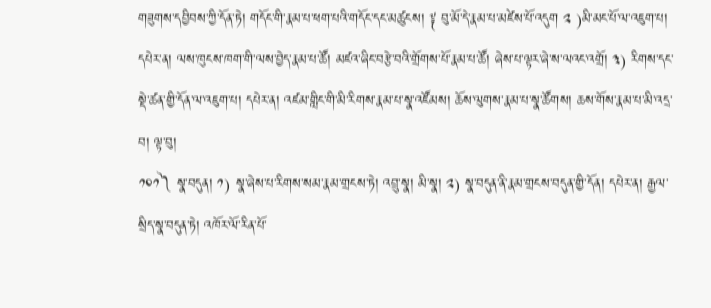གཟུགས་དབྱིབས་ཀྱི་དོན་ཏེ། གདོང་གི་རྣམ་པ་ཕག་པའི་གདོང་དང་མཚུངས། ༈ བུ་མོ་དེ་རྣམ་པ་མཛེས་པོ་འདུག ༢ )མི་མང་པོ་ལ་འཇུག་པ། དཔེར་ན། ལས་ཁུངས་ཁག་གི་ལས་བྱེད་རྣམ་པ་ཚོ། མཛའ་ཞིང་བརྩེ་བའི་གྲོགས་པོ་རྣམ་པ་ཚོ། ཞེས་པ་ལྟར་ཞེ་ས་ལའང་འགྲོ། ༣) རིགས་དང་སྡེ་ཚན་གྱི་དོན་ལ་འཇུག་པ། དཔེར་ན། འཛམ་གླིང་གི་མི་རིགས་རྣམ་པ་སྣ་འཛོམས། ཆོས་ལུགས་རྣམ་པ་སྣ་ཚོགས། ཆས་གོས་རྣམ་པ་མི་འདྲ་བ། ལྟ་བུ།
༡༠༡༽ སྣ་བདུན། ༡) སྣ་ཞེས་པ་རིགས་སམ་རྣམ་གྲངས་ཏེ། འབྲུ་སྣ། མི་སྣ། ༢) སྣ་བདུན་ནི་རྣམ་གྲངས་བདུན་གྱི་དོན། དཔེར་ན། རྒྱལ་སྲིད་སྣ་བདུན་ཏེ། འཁོར་ལོ་རིན་པོ་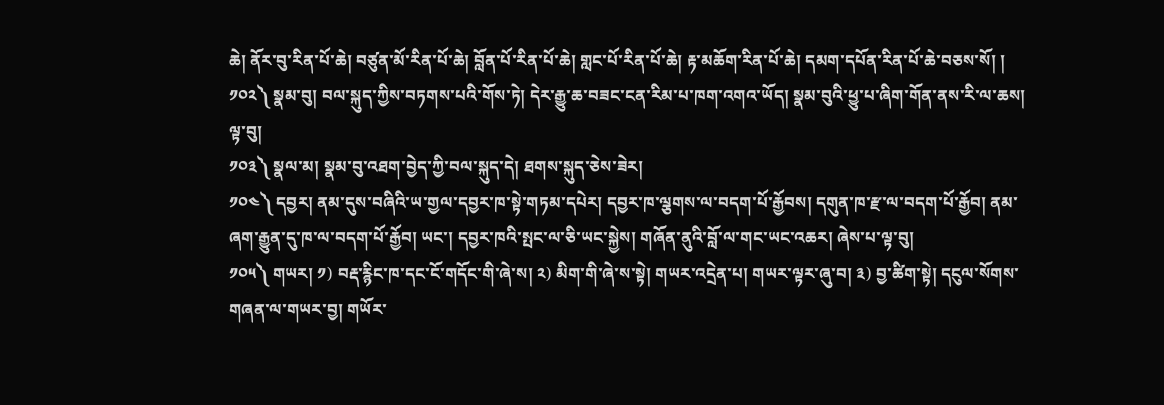ཆེ། ནོར་བུ་རིན་པོ་ཆེ། བཙུན་མོ་རིན་པོ་ཆེ། བློན་པོ་རིན་པོ་ཆེ། གླང་པོ་རིན་པོ་ཆེ། རྟ་མཆོག་རིན་པོ་ཆེ། དམག་དཔོན་རིན་པོ་ཆེ་བཅས་སོ། །
༡༠༢༽ སྣམ་བུ། བལ་སྐུད་ཀྱིས་བཏགས་པའི་གོས་ཏེ། དེར་རྒྱུ་ཆ་བཟང་ངན་རིམ་པ་ཁག་འགའ་ཡོད། སྣམ་བུའི་ཕྱུ་པ་ཞིག་གོན་ནས་རི་ལ་ཆས། ལྟ་བུ།
༡༠༣༽ སྣལ་མ། སྣམ་བུ་འཐག་བྱེད་ཀྱི་བལ་སྐུད་དེ། ཐགས་སྐུད་ཅེས་ཟེར།
༡༠༤༽ དབྱར། ནམ་དུས་བཞིའི་ཡ་གྱལ་དབྱར་ཁ་སྟེ་གཏམ་དཔེར། དབྱར་ཁ་ལྕགས་ལ་བདག་པོ་རྒྱོབས། དགུན་ཁ་རྫ་ལ་བདག་པོ་རྒྱོབ། ནམ་ཞག་རྒྱུན་དུ་ཁ་ལ་བདག་པོ་རྒྱོབ། ཡང་། དབྱར་ཁའི་སྤང་ལ་ཅི་ཡང་སྐྱེས། གཞོན་ནུའི་བློ་ལ་གང་ཡང་འཆར། ཞེས་པ་ལྟ་བུ།
༡༠༥༽ གཡར། ༡) བརྡ་རྙིང་ཁ་དང་ངོ་གདོང་གི་ཞེ་ས། ༢) མིག་གི་ཞེ་ས་སྟེ། གཡར་འདྲེན་པ། གཡར་ལྟར་ཞུ་བ། ༣) བྱ་ཚིག་སྟེ། དངུལ་སོགས་གཞན་ལ་གཡར་བྱ། གཡོར་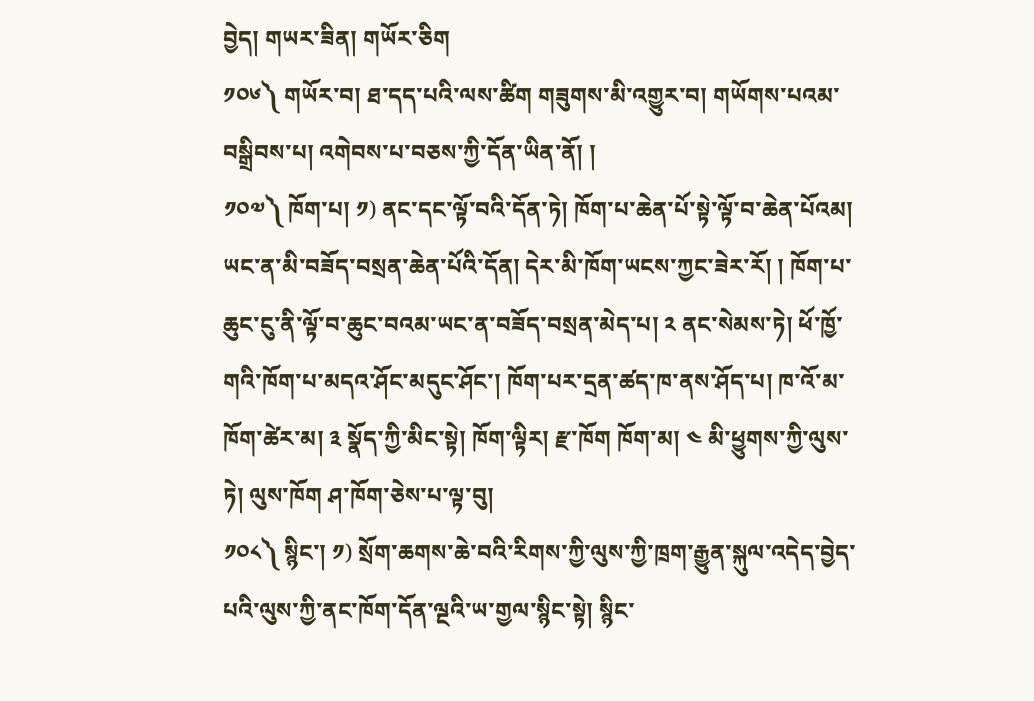བྱེད། གཡར་ཟིན། གཡོར་ཅིག
༡༠༦༽ གཡོར་བ། ཐ་དད་པའི་ལས་ཚིག གཟུགས་མི་འགྱུར་བ། གཡོགས་པའམ་བསྒྲིབས་པ། འགེབས་པ་བཅས་ཀྱི་དོན་ཡིན་ནོ། །
༡༠༧༽ ཁོག་པ། ༡) ནང་དང་ལྟོ་བའི་དོན་ཏེ། ཁོག་པ་ཆེན་པོ་སྟེ་ལྟོ་བ་ཆེན་པོའམ། ཡང་ན་མི་བཟོད་བསྲན་ཆེན་པོའི་དོན། དེར་མི་ཁོག་ཡངས་ཀྱང་ཟེར་རོ། ། ཁོག་པ་ཆུང་ངུ་ནི་ལྟོ་བ་ཆུང་བའམ་ཡང་ན་བཟོད་བསྲན་མེད་པ། ༢ ནང་སེམས་ཏེ། ཕོ་ཁྱོ་གའི་ཁོག་པ་མདའ་ཤོང་མདུང་ཤོང་། ཁོག་པར་དྲན་ཚད་ཁ་ནས་ཤོད་པ། ཁ་འོ་མ་ཁོག་ཚེར་མ། ༣ སྣོད་ཀྱི་མིང་སྟེ། ཁོག་ལྟིར། རྫ་ཁོག ཁོག་མ། ༤ མི་ཕྱུགས་ཀྱི་ལུས་ཏེ། ལུས་ཁོག ཤ་ཁོག་ཅེས་པ་ལྟ་བུ།
༡༠༨༽ སྙིང་། ༡) སྲོག་ཆགས་ཆེ་བའི་རིགས་ཀྱི་ལུས་ཀྱི་ཁྲག་རྒྱུན་སྐུལ་འདེད་བྱེད་པའི་ལུས་ཀྱི་ནང་ཁོག་དོན་ལྔའི་ཡ་གྱལ་སྙིང་སྟེ། སྙིང་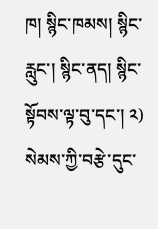ཁ། སྙིང་ཁམས། སྙིང་རླུང་། སྙིང་ནད། སྙིང་སྟོབས་ལྟ་བུ་དང་། ༢) སེམས་ཀྱི་བརྩེ་དུང་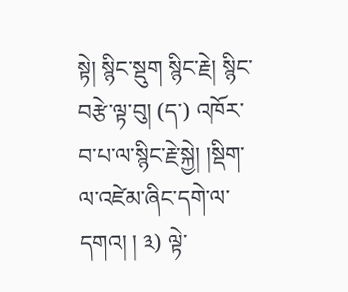སྟེ། སྙིང་སྡུག སྙིང་རྗེ། སྙིང་བརྩེ་ལྟ་བུ། (ད་) འཁོར་བ་པ་ལ་སྙིང་རྗེ་སྐྱེ། །སྡིག་ལ་འཛེམ་ཞིང་དགེ་ལ་དགའ། ། ༣) ལྟེ་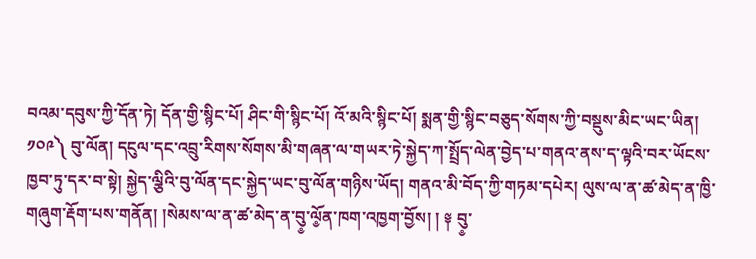བའམ་དབུས་ཀྱི་དོན་ཏེ། དོན་གྱི་སྙིང་པོ། ཤིང་གི་སྙིང་པོ། འོ་མའི་སྙིང་པོ། སྨན་གྱི་སྙིང་བཅུད་སོགས་ཀྱི་བསྡུས་མིང་ཡང་ཡིན།
༡༠༩༽ བུ་ལོན། དངུལ་དང་འབྲུ་རིགས་སོགས་མི་གཞན་ལ་གཡར་ཏེ་སྐྱེད་ཀ་སྤྲོད་ལེན་བྱེད་པ་གནའ་ནས་ད་ལྟའི་བར་ཡོངས་ཁྱབ་ཏུ་དར་བ་སྟེ། སྐྱེད་ལྕིའི་བུ་ལོན་དང་སྐྱེད་ཡང་བུ་ལོན་གཉིས་ཡོད། གནའ་མི་བོད་ཀྱི་གཏམ་དཔེར། ལུས་ལ་ན་ཚ་མེད་ན་ཁྱི་གཞུག་རྡོག་པས་གནོན། །སེམས་ལ་ན་ཚ་མེད་ན་བུ༵་ལོ༵ན་ཁག་འཁྱག་བྱོས། ། ༈ བུ༵་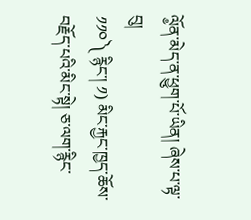ལོ༵ན་མེད་ན་ཕྱུག་པོ་ཡིན། ཞེས་པ་ལྟ་བུ།
༡༡༠༽ རྙིང་། ༡) མིང་རྐྱང་ཁྱད་ཆོས་བརྗོད་པའི་མིང་སྟེ། ཅ་ལག་རྙིང་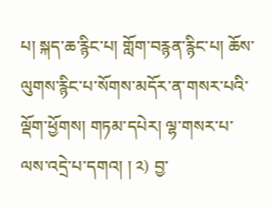པ། སྐད་ཆ་རྙིང་པ། གློག་བརྙན་རྙིང་པ། ཆོས་ལུགས་རྙིང་པ་སོགས་མདོར་ན་གསར་པའི་ལྡོག་ཕྱོགས། གཏམ་དཔེར། ལྷ་གསར་པ་ལས་འདྲེ་པ་དགའ། ། ༢) བྱ་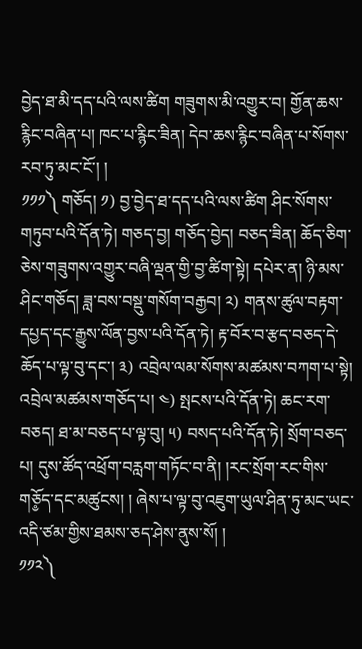བྱེད་ཐ་མི་དད་པའི་ལས་ཚིག གཟུགས་མི་འགྱུར་བ། གྱོན་ཆས་རྙིང་བཞིན་པ། ཁང་པ་རྙིང་ཟིན། དེབ་ཆས་རྙིང་བཞིན་པ་སོགས་རབ་ཏུ་མང་ངོ་། །
༡༡༡༽ གཅོད། ༡) བྱ་བྱེད་ཐ་དད་པའི་ལས་ཚིག ཤིང་སོགས་གཏུབ་པའི་དོན་ཏེ། གཅད་བྱ། གཅོད་བྱེད། བཅད་ཟིན། ཆོད་ཅིག་ཅེས་གཟུགས་འགྱུར་བཞི་ལྡན་གྱི་བྱ་ཚིག་སྟེ། དཔེར་ན། ཉི་མས་ཤིང་གཅོད། ཟླ་བས་བསྡུ་གསོག་བརྒྱབ། ༢) གནས་ཚུལ་བརྟག་དཔྱད་དང་རྒྱུས་ལོན་བྱས་པའི་དོན་ཏེ། རྟ་བོར་བ་རྩད་བཅད་དེ་ཆོད་པ་ལྟ་བུ་དང་། ༣) འབྲེལ་ལམ་སོགས་མཚམས་བཀག་པ་སྟེ། འབྲེལ་མཚམས་གཅོད་པ། ༤) སྤངས་པའི་དོན་ཏེ། ཆང་རག་བཅད། ཐ་མ་བཅད་པ་ལྟ་བུ། ༥) བསད་པའི་དོན་ཏེ། སྲོག་བཅད་པ། དུས་ཚོད་འཕྲོག་བརླག་གཏོང་བ་ནི། །རང་སྲོག་རང་གིས་གཅོ༵ད་དང་མཚུངས། ། ཞེས་པ་ལྟ་བུ་འཇུག་ཡུལ་ཤིན་ཏུ་མང་ཡང་འདི་ཙམ་གྱིས་ཐམས་ཅད་ཤེས་ནུས་སོ། །
༡༡༢༽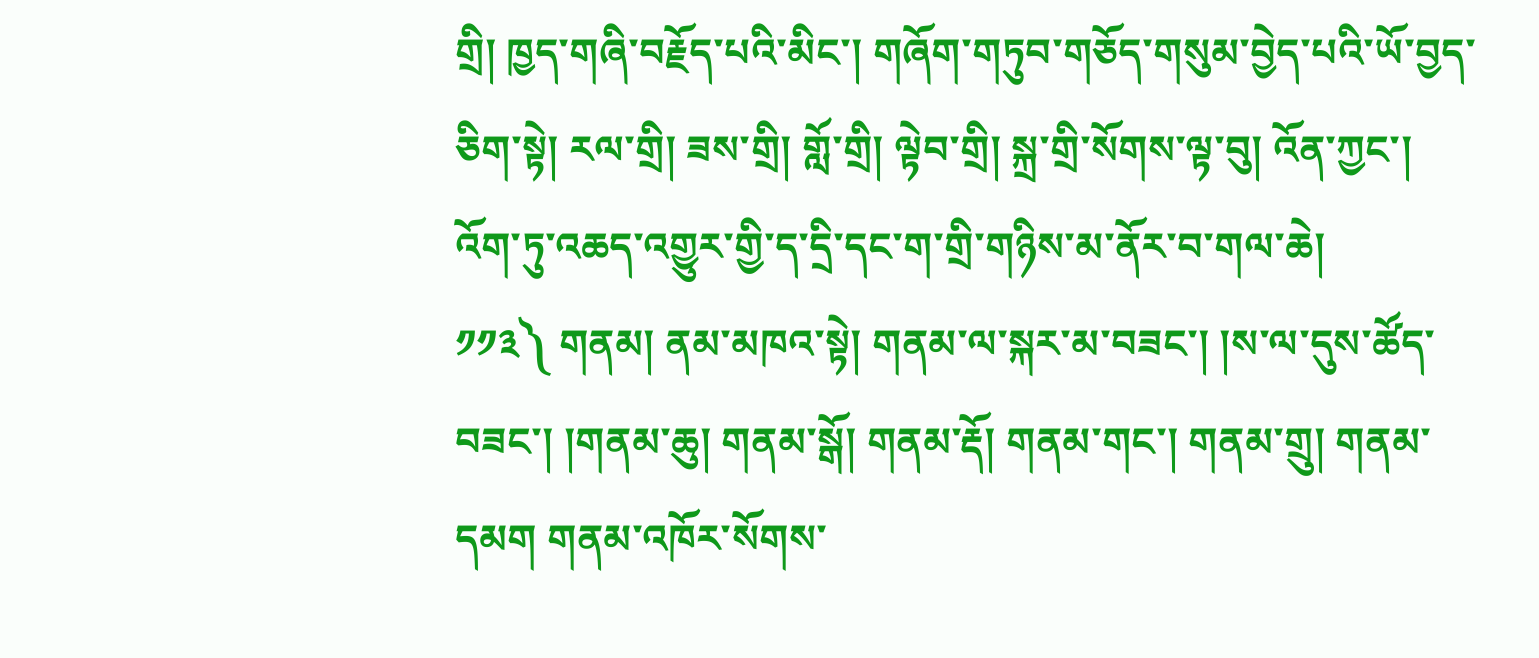གྲི། ཁྱད་གཞི་བརྗོད་པའི་མིང་། གཞོག་གཏུབ་གཅོད་གསུམ་བྱེད་པའི་ཡོ་བྱད་ཅིག་སྟེ། རལ་གྲི། ཟས་གྲི། གློ་གྲི། ལྟེབ་གྲི། སྐྲ་གྲི་སོགས་ལྟ་བུ། འོན་ཀྱང་། འོག་ཏུ་འཆད་འགྱུར་གྱི་ད་དྲི་དང་ག་གྲི་གཉིས་མ་ནོར་བ་གལ་ཆེ།
༡༡༣༽ གནམ། ནམ་མཁའ་སྟེ། གནམ་ལ་སྐར་མ་བཟང་། །ས་ལ་དུས་ཚོད་བཟང་། །གནམ་ཆུ། གནམ་སྒོ། གནམ་རྡོ། གནམ་གང་། གནམ་གྲུ། གནམ་དམག གནམ་འཁོར་སོགས་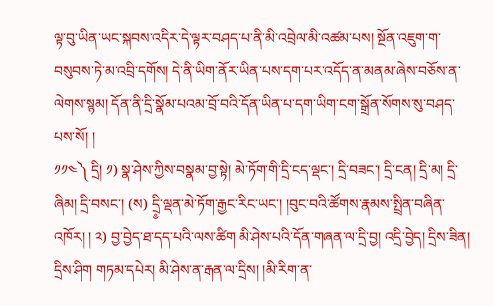ལྟ་བུ་ཡིན་ཡང་སྐབས་འདིར་དེ་ལྟར་བཤད་པ་ནི་མི་འབྲེལ་མི་འཚམ་པས། སྔོན་འཇུག་ག་བསུབས་ཏེ་མ་འབྲི་དགོས། དེ་ནི་ཡིག་ནོར་ཡིན་པས་དག་པར་འདོད་ན་མནམ་ཞེས་བཅོས་ན་ལེགས་སྙམ། དོན་ནི་དྲི་སྣོམ་པའམ་བྲོ་བའི་དོན་ཡིན་པ་དག་ཡིག་ངག་སྒྲོན་སོགས་སུ་བཤད་པས་སོ། །
༡༡༤༽ དྲི། ༡) སྣ་ཤེས་ཀྱིས་བསྣམ་བྱ་སྟེ། མེ་ཏོག་གི་དྲི་ངད་ལྡང་། དྲི་བཟང་། དྲི་ངན། དྲི་མ། དྲི་ཞིམ། དྲི་བསང་། (ས) དྲི༵་ལྡན་མེ་ཏོག་རྒྱང་རིང་ཡང་། །བུང་བའི་ཚོགས་རྣམས་སྤྲིན་བཞིན་འཁོར། ། ༢) བྱ་བྱེད་ཐ་དད་པའི་ལས་ཚིག མི་ཤེས་པའི་དོན་གཞན་ལ་དྲི་བྱ། འདྲི་བྱེད། དྲིས་ཟིན། དྲིས་ཤིག གཏམ་དཔེར། མི་ཤེས་ན་རྒན་ལ་དྲིས། །མི་རིག་ན་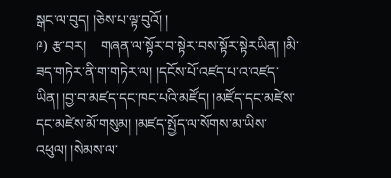སྒང་ལ་བུད། །ཅེས་པ་ལྟ་བུའོ། །
༩) རྩ་བར།    གཞན་ལ་སྟོར་བ་སྟེར་བས་སྟོར་སྟེརཡིན། །མི་ཟད་གཏེར་ནི་ག་གཏེར་ལ། །དངོས་པོ་འཛད་པ་འ་འཛད་ཡིན། །བྱ་བ་མཛད་དང་ཁང་པའི་མཛོད། །མཛོད་དང་མཛེས་དང་མཛེས་མོ་གསུམ། །མཛད་སྤྱོད་ལ་སོགས་མ་ཡིས་འཕུལ། །སེམས་ལ་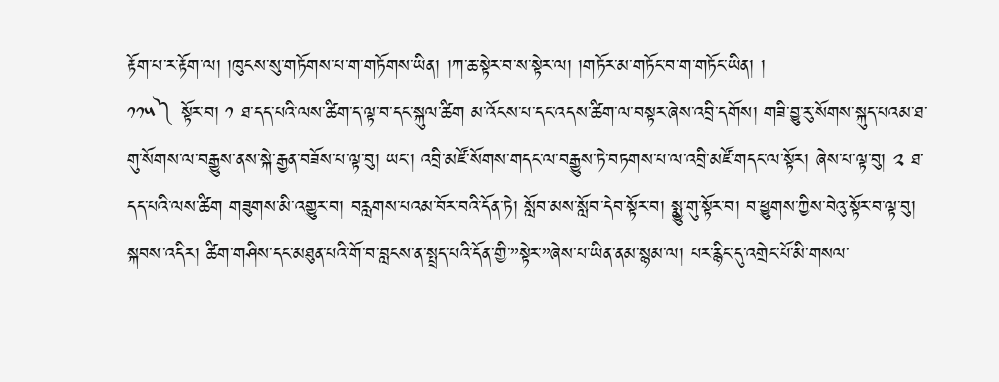རྟོག་པ་ར་རྟོག་ལ། །ཁུངས་སུ་གཏོགས་པ་ག་གཏོགས་ཡིན། །ཀ་ཆ་སྟེར་བ་ས་སྟེར་ལ། །གཏོར་མ་གཏོང་བ་ག་གཏོང་ཡིན། །
༡༡༥༽ སྟོར་བ། ༡ ཐ་དད་པའི་ལས་ཚིག་ད་ལྟ་བ་དང་སྐུལ་ཚིག མ་འོངས་པ་དང་འདས་ཚིག་ལ་བསྟར་ཞེས་འབྲི་དགོས། གཟི་བྱུ་རུ་སོགས་སྐུད་པའམ་ཐ་གུ་སོགས་ལ་བརྒྱུས་ནས་སྐེ་རྒྱན་བཟོས་པ་ལྟ་བུ། ཡང་། འབྲི་མཛོ་སོགས་གདང་ལ་བརྒྱུས་ཏེ་བཏགས་པ་ལ་འབྲི་མཛོ་གདང་ལ་སྟོར། ཞེས་པ་ལྟ་བུ། ༢ ཐ་དད་པའི་ལས་ཚིག གཟུགས་མི་འགྱུར་བ། བརླགས་པའམ་བོར་བའི་དོན་ཏེ། སློབ་མས་སློབ་དེབ་སྟོར་བ། སྨྱུ་གུ་སྟོར་བ། བ་ཕྱུགས་ཀྱིས་བེའུ་སྟོར་བ་ལྟ་བུ། སྐབས་འདིར། ཚིག་གཤིས་དང་མཐུན་པའི་གོ་བ་བླངས་ན་སྤྲད་པའི་དོན་གྱི་”སྟེར་”ཞེས་པ་ཡིན་ནམ་སྙམ་ལ། པར་རྙིང་དུ་འགྲེང་པོ་མི་གསལ་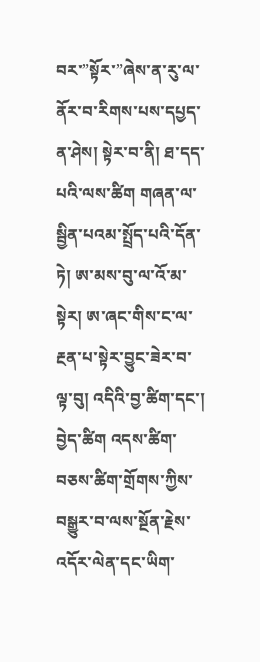བར་”སྟོར་”ཞེས་ན་རུ་ལ་ནོར་བ་རིགས་པས་དཔྱད་ན་ཤེས། སྟེར་བ་ནི། ཐ་དད་པའི་ལས་ཚིག གཞན་ལ་སྦྱིན་པའམ་སྤྲོད་པའི་དོན་ཏེ། ཨ་མས་བུ་ལ་འོ་མ་སྟེར། ཨ་ཞང་གིས་ང་ལ་རྔན་པ་སྟེར་བྱུང་ཟེར་བ་ལྟ་བུ། འདིའི་བྱ་ཚིག་དང་། བྱེད་ཚིག འདས་ཚིག་བཅས་ཚིག་གྲོགས་ཀྱིས་བསྒྱུར་བ་ལས་སྔོན་རྗེས་འདོར་ལེན་དང་ཡིག་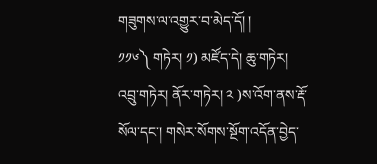གཟུགས་ལ་འགྱུར་བ་མེད་དོ། །
༡༡༦༽ གཏེར། ༡) མཛོད་དེ། ཆུ་གཏེར། འབྲུ་གཏེར། ནོར་གཏེར། ༢ )ས་འོག་ནས་རྡོ་སོལ་དང་། གསེར་སོགས་སྔོག་འདོན་བྱེད་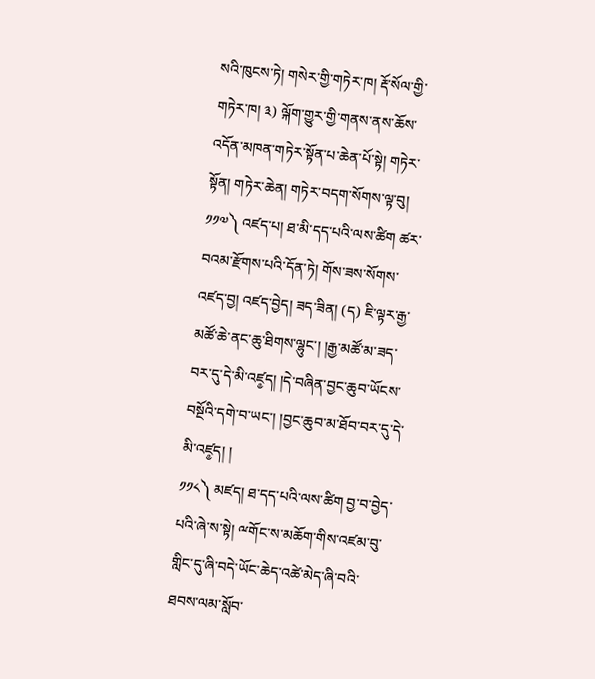སའི་ཁུངས་ཏེ། གསེར་གྱི་གཏེར་ཁ། རྡོ་སོལ་གྱི་གཏེར་ཁ། ༣) ལྐོག་གྱུར་གྱི་གནས་ནས་ཆོས་འདོན་མཁན་གཏེར་སྟོན་པ་ཆེན་པོ་སྟེ། གཏེར་སྟོན། གཏེར་ཆེན། གཏེར་བདག་སོགས་ལྟ་བུ།
༡༡༧༽ འཛད་པ། ཐ་མི་དད་པའི་ལས་ཚིག ཚར་བའམ་རྫོགས་པའི་དོན་ཏེ། གོས་ཟས་སོགས་འཛད་བྱ། འཛད་བྱེད། ཟད་ཟིན། (ད) ཇི་ལྟར་རྒྱ་མཚོ་ཆེ་ནང་ཆུ་ཐིགས་ལྷུང་། །རྒྱ་མཚོ་མ་ཟད་བར་དུ་དེ་མི་འཛ༵ད། །དེ་བཞིན་བྱང་ཆུབ་ཡོངས་བསྔོའི་དགེ་བ་ཡང་། །བྱང་ཆུབ་མ་ཐོབ་བར་དུ་དེ་མི་འཛ༵ད། །
༡༡༨༽ མཛད། ཐ་དད་པའི་ལས་ཚིག བྱ་བ་བྱེད་པའི་ཞེ་ས་སྟེ། ྋགོང་ས་མཆོག་གིས་འཛམ་བུ་གླིང་དུ་ཞི་བདེ་ཡོང་ཆེད་འཚེ་མེད་ཞི་བའི་ཐབས་ལམ་སློབ་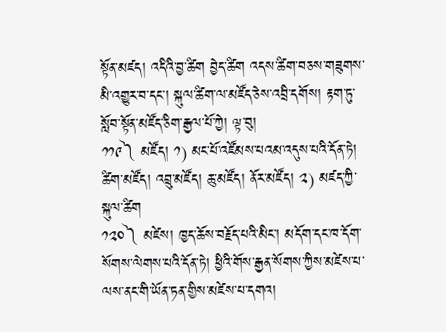སྟོན་མཛད། འདིའི་བྱ་ཚིག བྱེད་ཚིག འདས་ཚིག་བཅས་གཟུགས་མི་འགྱུར་བ་དང་། སྐུལ་ཚིག་ལ་མཛོད་ཅེས་འབྲི་དགོས། རྟག་ཏུ་སློབ་སྟོན་མཛོད་ཅིག་རྒྱལ་པོ་ཀྱེ། ལྟ་བུ།
༡༡༩༽ མཛོད། ༡) མང་པོ་འཛོམས་པའམ་འདུས་པའི་དོན་ཏེ། ཚིག་མཛོད། འབྲུ་མཛོད། ཆུ་མཛོད། ནོར་མཛོད། ༢) མཛད་ཀྱི་སྐུལ་ཚིག
༡༢༠༽ མཛེས། ཁྱད་ཆོས་བརྗོད་པའི་མིང་། མདོག་དང་ཁ་དོག་སོགས་ལེགས་པའི་དོན་ཏེ། ཕྱིའི་གོས་རྒྱན་སོགས་ཀྱིས་མཛེས་པ་ལས་ནང་གི་ཡོན་ཏན་གྱིས་མཛེས་པ་དགའ།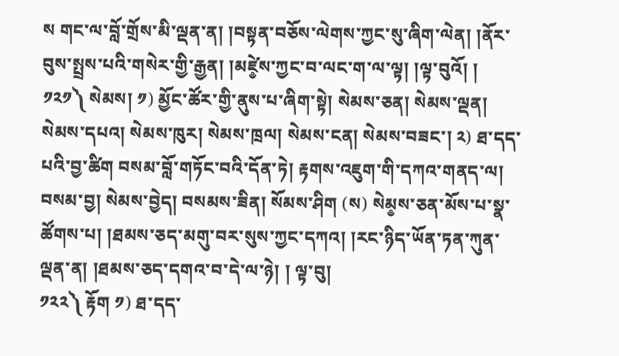ས གང་ལ་བློ་གྲོས་མི་ལྡན་ན། །བསྟན་བཅོས་ལེགས་ཀྱང་སུ་ཞིག་ལེན། །ནོར་བུས་སྤྲས་པའི་གསེར་གྱི་རྒྱན། །མཛེ༵ས་ཀྱང་བ་ལང་ག་ལ་ལྟ། །ལྟ་བུའོ། །
༡༢༡༽ སེམས། ༡) མྱོང་ཚོར་གྱི་ནུས་པ་ཞིག་སྟེ། སེམས་ཅན། སེམས་ལྡན། སེམས་དཔའ། སེམས་ཁུར། སེམས་ཁྲལ། སེམས་ངན། སེམས་བཟང་། ༢) ཐ་དད་པའི་བྱ་ཚིག བསམ་བློ་གཏོང་བའི་དོན་ཏེ། རྟགས་འཇུག་གི་དཀའ་གནད་ལ། བསམ་བྱ། སེམས་བྱེད། བསམས་ཟིན། སོམས་ཤིག (ས) སེམ༵ས་ཅན་མོས་པ་སྣ་ཚོགས་པ། །ཐམས་ཅད་མགུ་བར་སུས་ཀྱང་དཀའ། །རང་ཉིད་ཡོན་ཏན་ཀུན་ལྡན་ན། །ཐམས་ཅད་དགའ་བ་དེ་ལ་ཉེ། ། ལྟ་བུ།
༡༢༢༽ རྟོག ༡) ཐ་དད་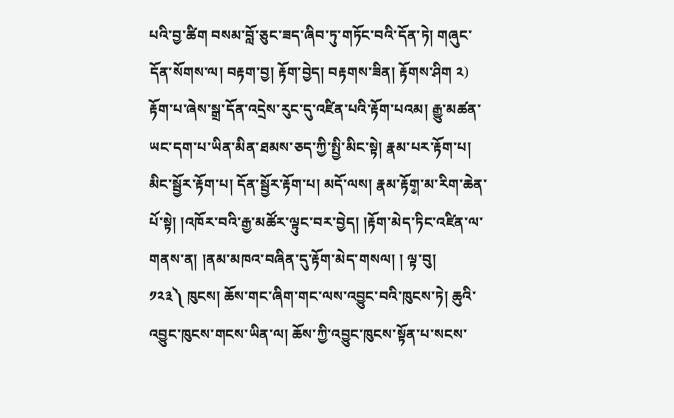པའི་བྱ་ཚིག བསམ་བློ་ཅུང་ཟད་ཞིབ་ཏུ་གཏོང་བའི་དོན་ཏེ། གཞུང་དོན་སོགས་ལ། བརྟག་བྱ། རྟོག་བྱེད། བརྟགས་ཟིན། རྟོགས་ཤིག ༢) རྟོག་པ་ཞེས་སྒྲ་དོན་འདྲེས་རུང་དུ་འཛིན་པའི་རྟོག་པའམ། རྒྱུ་མཚན་ཡང་དག་པ་ཡིན་མིན་ཐམས་ཅད་ཀྱི་སྤྱི་མིང་སྟེ། རྣམ་པར་རྟོག་པ། མིང་སྦྱོར་རྟོག་པ། དོན་སྦྱོར་རྟོག་པ། མདོ་ལས། རྣམ་རྟོག༵་མ་རིག་ཆེན་པོ་སྟེ། །འཁོར་བའི་རྒྱ་མཚོར་ལྟུང་བར་བྱེད། །རྟོག་མེད་ཏིང་འཛིན་ལ་གནས་ན། །ནམ་མཁའ་བཞིན་དུ་རྟོག་མེད་གསལ། ། ལྟ་བུ།
༡༢༣༽ ཁུངས། ཆོས་གང་ཞིག་གང་ལས་འབྱུང་བའི་ཁུངས་ཏེ། ཆུའི་འབྱུང་ཁུངས་གངས་ཡིན་ལ། ཆོས་ཀྱི་འབྱུང་ཁུངས་སྟོན་པ་སངས་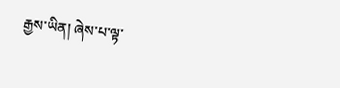རྒྱས་ཡིན། ཞེས་པ་ལྟ་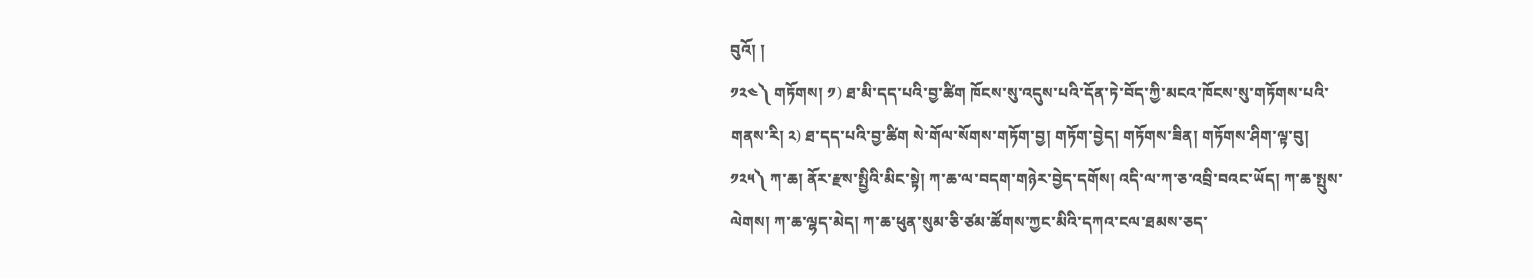བུའོ། །
༡༢༤༽ གཏོགས། ༡) ཐ་མི་དད་པའི་བྱ་ཚིག ཁོངས་སུ་འདུས་པའི་དོན་ཏེ་བོད་ཀྱི་མངའ་ཁོངས་སུ་གཏོགས་པའི་གནས་རི། ༢) ཐ་དད་པའི་བྱ་ཚིག སེ་གོལ་སོགས་གཏོག་བྱ། གཏོག་བྱེད། གཏོགས་ཟིན། གཏོགས་ཤིག་ལྟ་བུ།
༡༢༥༽ ཀ་ཆ། ནོར་རྫས་སྤྱིའི་མིང་སྟེ། ཀ་ཆ་ལ་བདག་གཉེར་བྱེད་དགོས། འདི་ལ་ཀ་ཅ་འབྲི་བའང་ཡོད། ཀ་ཆ་སྤུས་ལེགས། ཀ་ཆ་ལྷད་མེད། ཀ་ཆ་ཕུན་སུམ་ཅི་ཙམ་ཚོགས་ཀྱང་མིའི་དཀའ་ངལ་ཐམས་ཅད་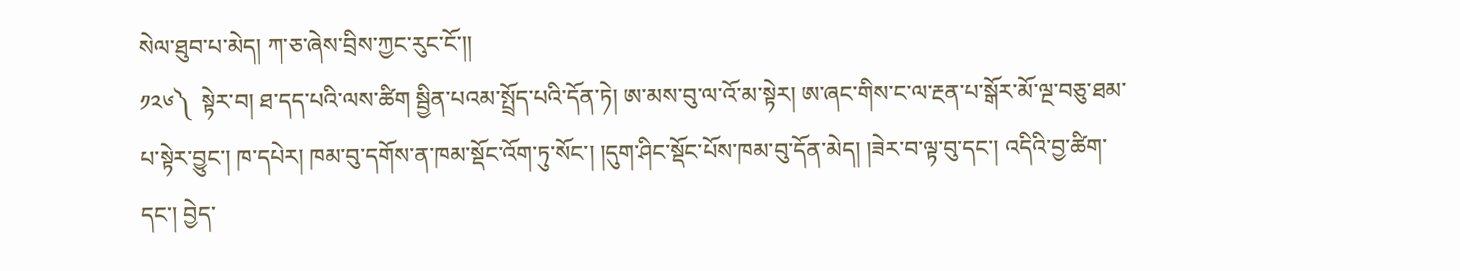སེལ་ཐུབ་པ་མེད། ཀ་ཅ་ཞེས་བྲིས་ཀྱང་རུང་ངོ་།།
༡༢༦༽  སྟེར་བ། ཐ་དད་པའི་ལས་ཚིག སྦྱིན་པའམ་སྤྲོད་པའི་དོན་ཏེ། ཨ་མས་བུ་ལ་འོ་མ་སྟེར། ཨ་ཞང་གིས་ང་ལ་རྔན་པ་སྒོར་མོ་ལྔ་བཅུ་ཐམ་པ་སྟེར་བྱུང་། ཁ་དཔེར། ཁམ་བུ་དགོས་ན་ཁམ་སྡོང་འོག་ཏུ་སོང་། །དུག་ཤིང་སྡོང་པོས་ཁམ་བུ་དོན་མེད། །ཟེར་བ་ལྟ་བུ་དང་། འདིའི་བྱ་ཚིག་དང་། བྱེད་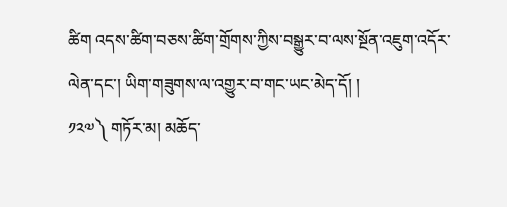ཚིག འདས་ཚིག་བཅས་ཚིག་གྲོགས་ཀྱིས་བསྒྱུར་བ་ལས་སྔོན་འཇུག་འདོར་ལེན་དང་། ཡིག་གཟུགས་ལ་འགྱུར་བ་གང་ཡང་མེད་དོ། །
༡༢༧༽ གཏོར་མ། མཆོད་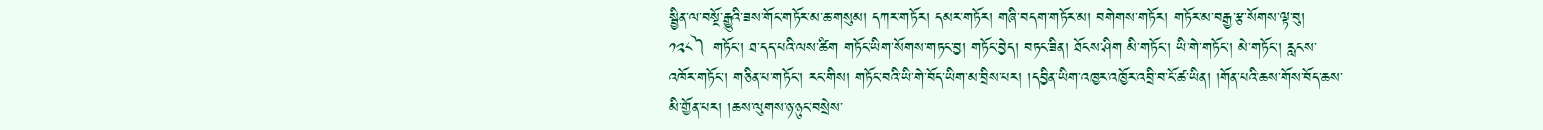སྦྱིན་ལ་བསྔོ་རྒྱུའི་ཟས་གོང་གཏོར་མ་ཆ་གསུམ། དཀར་གཏོར། དམར་གཏོར། གཞི་བདག་གཏོར་མ། བགེགས་གཏོར། གཏོར་མ་བརྒྱ་རྩ་སོགས་ལྟ་བུ།
༡༢༨༽ གཏོང་། ཐ་དད་པའི་ལས་ཚིག གཏོང་ཡིག་སོགས་གཏང་བྱ། གཏོང་བྱེད། བཏང་ཟིན། ཐོངས་ཤིག མི་གཏོང་། ཡི་གེ་གཏོང་། མེ་གཏོང་། རླངས་འཁོར་གཏོང་། གཅིན་པ་གཏོང་། རང་གིས། གཏོང་བའི་ཡི་གེ་བོད་ཡིག་མ་བྲིས་པར། །དབྱིན་ཡིག་འཁྱར་འཁྱོར་འབྲི་བ་ངོ་ཚ་ཡིན། །གོན་པའི་ཆས་གོས་བོད་ཆས་མི་གྱོན་པར། །ཆས་ལུགས་ཉ་ཉུང་བསྲེས་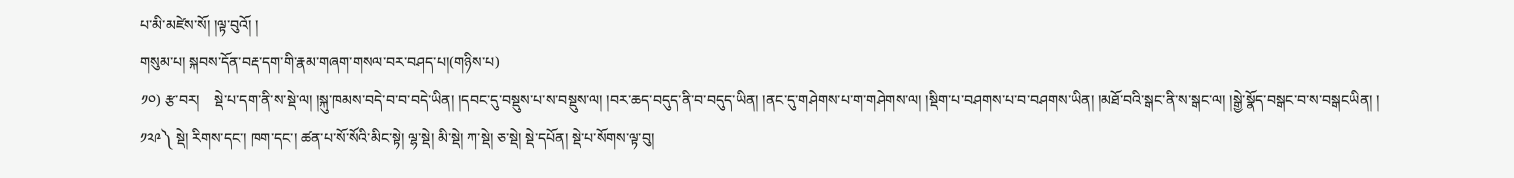པ་མི་མཛེས་སོ། །ལྟ་བུའོ། །
གསུམ་པ། སྐབས་དོན་བརྡ་དག་གི་རྣམ་གཞག་གསལ་བར་བཤད་པ།(གཉིས་པ)
༡༠) རྩ་བར།    སྡེ་པ་དག་ནི་ས་སྡེ་ལ། །སྐུ་ཁམས་བདེ་བ་བ་བདེ་ཡིན། །དབང་དུ་བསྡུས་པ་ས་བསྡུས་ལ། །བར་ཆད་བདུད་ནི་བ་བདུད་ཡིན། །ནང་དུ་གཤེགས་པ་ག་གཤེགས་ལ། །སྡིག་པ་བཤགས་པ་བ་བཤགས་ཡིན། །མཐོ་བའི་སྒང་ནི་ས་སྒང་ལ། །སྒྱེ་སྣོད་བསྒང་བ་ས་བསྒངཡིན། །
༡༢༩༽ སྡེ། རིགས་དང་། ཁག་དང་། ཚན་པ་སོ་སོའི་མིང་སྟེ། ལྷ་སྡེ། མི་སྡེ། ཀ་སྡེ། ཅ་སྡེ། སྡེ་དཔོན། སྡེ་པ་སོགས་ལྟ་བུ།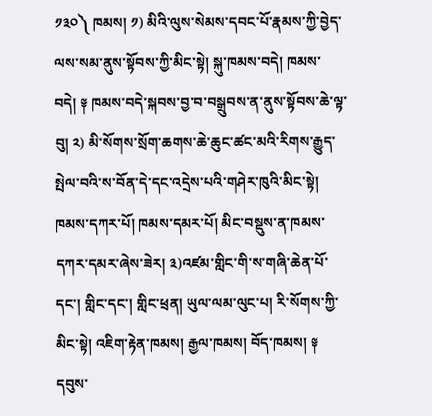༡༣༠༽ ཁམས། ༡) མིའི་ལུས་སེམས་དབང་པོ་རྣམས་ཀྱི་བྱེད་ལས་སམ་ནུས་སྟོབས་ཀྱི་མིང་སྟེ། སྐུ་ཁམས་བདེ། ཁམས་བདེ། ༈ ཁམས་བདེ་སྐབས་བྱ་བ་བསྒྲུབས་ན་ནུས་སྟོབས་ཆེ་ལྟ་བུ། ༢) མི་སོགས་སྲོག་ཆགས་ཆེ་ཆུང་ཚང་མའི་རིགས་རྒྱུད་སྤེལ་བའི་ས་བོན་དེ་དང་འདྲེས་པའི་གཤེར་ཁུའི་མིང་སྟེ། ཁམས་དཀར་པོ། ཁམས་དམར་པོ། མིང་བསྡུས་ན་ཁམས་དཀར་དམར་ཞེས་ཟེར། ༣)འཛམ་གླིང་གི་ས་གཞི་ཆེན་པོ་དང་། གླིང་དང་། གླིང་ཕྲན། ཡུལ་ལམ་ལུང་པ། རི་སོགས་ཀྱི་མིང་སྟེ། འཇིག་རྟེན་ཁམས། རྒྱལ་ཁམས། བོད་ཁམས། ༈ དབུས་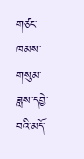གཙང་ཁམས་གསུམ་ཟླས་དབྱེ་བའི་མདོ་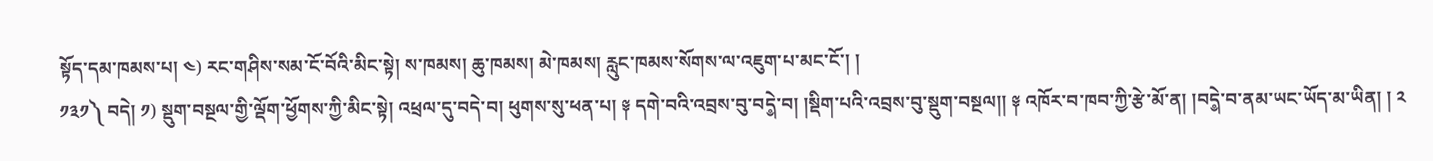སྟོད་དམ་ཁམས་པ། ༤) རང་གཤིས་སམ་ངོ་བོའི་མིང་སྟེ། ས་ཁམས། ཆུ་ཁམས། མེ་ཁམས། རླུང་ཁམས་སོགས་ལ་འཇུག་པ་མང་ངོ་། །
༡༣༡༽ བདེ། ༡) སྡུག་བསྔལ་གྱི་ལྡོག་ཕྱོགས་ཀྱི་མིང་སྟེ། འཕྲལ་དུ་བདེ་བ། ཕུགས་སུ་ཕན་པ། ༈ དགེ་བའི་འབྲས་བུ་བདེ༵་བ། །སྡིག་པའི་འབྲས་བུ་སྡུག་བསྔལ།། ༈ འཁོར་བ་ཁབ་ཀྱི་རྩེ་མོ་ན། །བདེ༵་བ་ནམ་ཡང་ཡོད་མ་ཡིན། ། ༢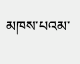མཁས་པའམ་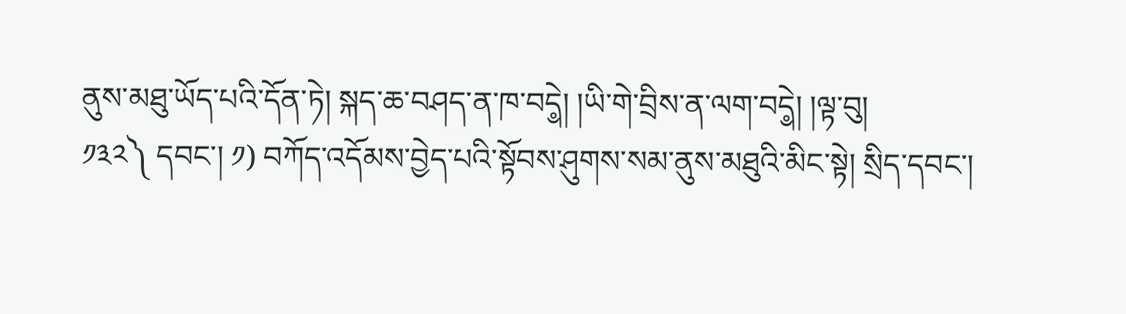ནུས་མཐུ་ཡོད་པའི་དོན་ཏེ། སྐད་ཆ་བཤད་ན་ཁ་བདེ༵། །ཡི་གེ་བྲིས་ན་ལག་བདེ༵། །ལྟ་བུ།
༡༣༢༽ དབང་། ༡) བཀོད་འདོམས་བྱེད་པའི་སྟོབས་ཤུགས་སམ་ནུས་མཐུའི་མིང་སྟེ། སྲིད་དབང་།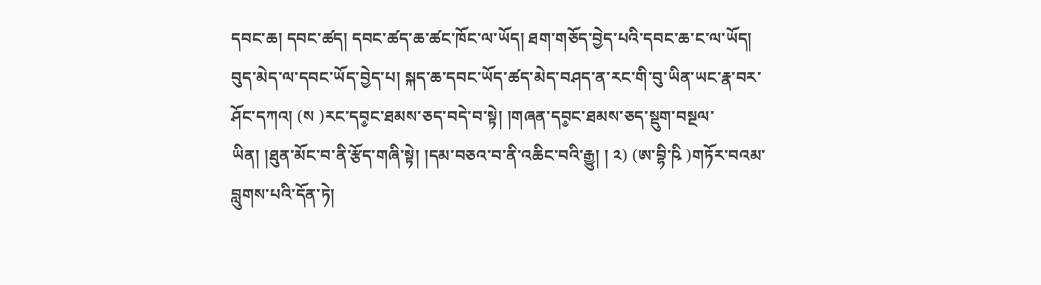དབང་ཆ། དབང་ཚད། དབང་ཚད་ཆ་ཚང་ཁོང་ལ་ཡོད། ཐག་གཅོད་བྱེད་པའི་དབང་ཆ་ང་ལ་ཡོད། བུད་མེད་ལ་དབང་ཡོད་བྱེད་པ། སྐད་ཆ་དབང་ཡོད་ཚད་མེད་བཤད་ན་རང་གི་བུ་ཡིན་ཡང་རྣ་བར་ཤོང་དཀའ། (ས )རང་དབ༵ང་ཐམས་ཅད་བདེ་བ་སྟེ། །གཞན་དབ༵ང་ཐམས་ཅད་སྡུག་བསྔལ་ཡིན། །ཐུན་མོང་བ་ནི་རྩོད་གཞི་སྟེ། །དམ་བཅའ་བ་ནི་འཆིང་བའི་རྒྱུ། ། ༢) (ཨ་བྷི་ཥི )གཏོར་བའམ་བླུགས་པའི་དོན་ཏེ།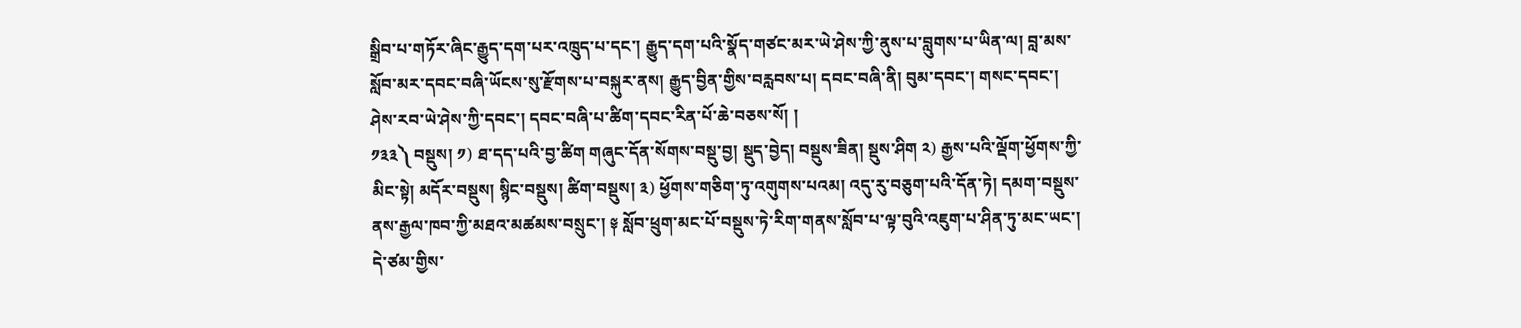སྒྲིབ་པ་གཏོར་ཞིང་རྒྱུད་དག་པར་འཁྲུད་པ་དང་། རྒྱུད་དག་པའི་སྣོད་གཙང་མར་ཡེ་ཤེས་ཀྱི་ནུས་པ་བླུགས་པ་ཡིན་ལ། བླ་མས་སློབ་མར་དབང་བཞི་ཡོངས་སུ་རྫོགས་པ་བསྐུར་ནས། རྒྱུད་བྱིན་གྱིས་བརླབས་པ། དབང་བཞི་ནི། བུམ་དབང་། གསང་དབང་། ཤེས་རབ་ཡེ་ཤེས་ཀྱི་དབང་། དབང་བཞི་པ་ཚིག་དབང་རིན་པོ་ཆེ་བཅས་སོ། །
༡༣༣༽ བསྡུས། ༡) ཐ་དད་པའི་བྱ་ཚིག གཞུང་དོན་སོགས་བསྡུ་བྱ། སྡུད་བྱེད། བསྡུས་ཟིན། སྡུས་ཤིག ༢) རྒྱས་པའི་ལྡོག་ཕྱོགས་ཀྱི་མིང་སྟེ། མདོར་བསྡུས། སྙིང་བསྡུས། ཚིག་བསྡུས། ༣) ཕྱོགས་གཅིག་ཏུ་འགུགས་པའམ། འདུ་རུ་བཅུག་པའི་དོན་ཏེ། དམག་བསྡུས་ནས་རྒྱལ་ཁབ་ཀྱི་མཐའ་མཚམས་བསྲུང་། ༈ སློབ་ཕྲུག་མང་པོ་བསྡུས་ཏེ་རིག་གནས་སློབ་པ་ལྟ་བུའི་འཇུག་པ་ཤིན་ཏུ་མང་ཡང་། དེ་ཙམ་གྱིས་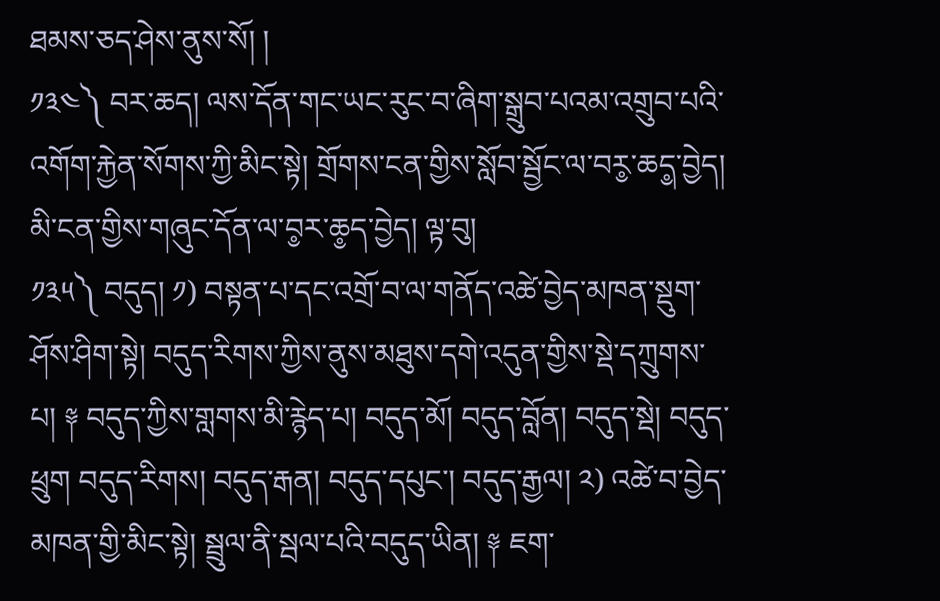ཐམས་ཅད་ཤེས་ནུས་སོ། །
༡༣༤༽ བར་ཆད། ལས་དོན་གང་ཡང་རུང་བ་ཞིག་སྒྲུབ་པའམ་འགྲུབ་པའི་འགོག་རྐྱེན་སོགས་ཀྱི་མིང་སྟེ། གྲོགས་ངན་གྱིས་སློབ་སྦྱོང་ལ་བར༵་ཆད༵་བྱེད། མི་ངན་གྱིས་གཞུང་དོན་ལ་བ༵ར་ཆ༵ད་བྱེད། ལྟ་བུ།
༡༣༥༽ བདུད། ༡) བསྟན་པ་དང་འགྲོ་བ་ལ་གནོད་འཚེ་བྱེད་མཁན་སྡུག་ཤོས་ཤིག་སྟེ། བདུད་རིགས་ཀྱིས་ནུས་མཐུས་དགེ་འདུན་གྱིས་སྡེ་དཀྲུགས་པ། ༈ བདུད་ཀྱིས་གླགས་མི་རྙེད་པ། བདུད་མོ། བདུད་བློན། བདུད་སྡེ། བདུད་ཕྲུག བདུད་རིགས། བདུད་རྒན། བདུད་དཔུང་། བདུད་རྒྱལ། ༢) འཚེ་བ་བྱེད་མཁན་གྱི་མིང་སྟེ། སྦྲུལ་ནི་སྦལ་པའི་བདུད་ཡིན། ༈ ཇག་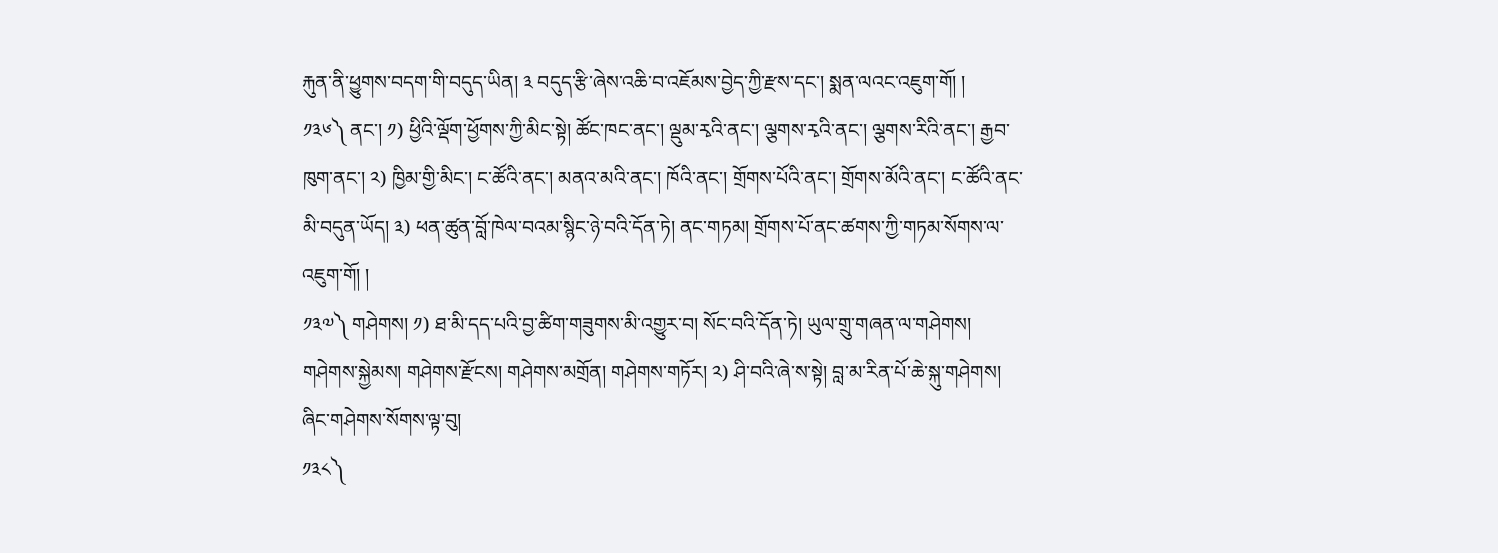རྐུན་ནི་ཕྱུགས་བདག་གི་བདུད་ཡིན། ༣ བདུད་རྩི་ཞེས་འཆི་བ་འཇོམས་བྱེད་ཀྱི་རྫས་དང་། སྨན་ལའང་འཇུག་གོ། །
༡༣༦༽ ནང་། ༡) ཕྱིའི་ལྡོག་ཕྱོགས་ཀྱི་མིང་སྟེ། ཚོང་ཁང་ནང་། ལྡུམ་རྭའི་ནང་། ལྕགས་རྭའི་ནང་། ལྕགས་རིའི་ནང་། རྒྱབ་ཁུག་ནང་། ༢) ཁྱིམ་གྱི་མིང་། ང་ཚོའི་ནང་། མནའ་མའི་ནང་། ཁོའི་ནང་། གྲོགས་པོའི་ནང་། གྲོགས་མོའི་ནང་། ང་ཚོའི་ནང་མི་བདུན་ཡོད། ༣) ཕན་ཚུན་བློ་ཁེལ་བའམ་སྙིང་ཉེ་བའི་དོན་ཏེ། ནང་གཏམ། གྲོགས་པོ་ནང་ཚགས་ཀྱི་གཏམ་སོགས་ལ་འཇུག་གོ། །
༡༣༧༽ གཤེགས། ༡) ཐ་མི་དད་པའི་བྱ་ཚིག་གཟུགས་མི་འགྱུར་བ། སོང་བའི་དོན་ཏེ། ཡུལ་གྲུ་གཞན་ལ་གཤེགས། གཤེགས་སྐྱེམས། གཤེགས་རྫོངས། གཤེགས་མགྲོན། གཤེགས་གཏོར། ༢) ཤི་བའི་ཞེ་ས་སྟེ། བླ་མ་རིན་པོ་ཆེ་སྐུ་གཤེགས། ཞིང་གཤེགས་སོགས་ལྟ་བུ།
༡༣༨༽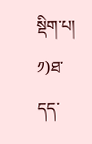སྡིག་པ། ༡)ཐ་དད་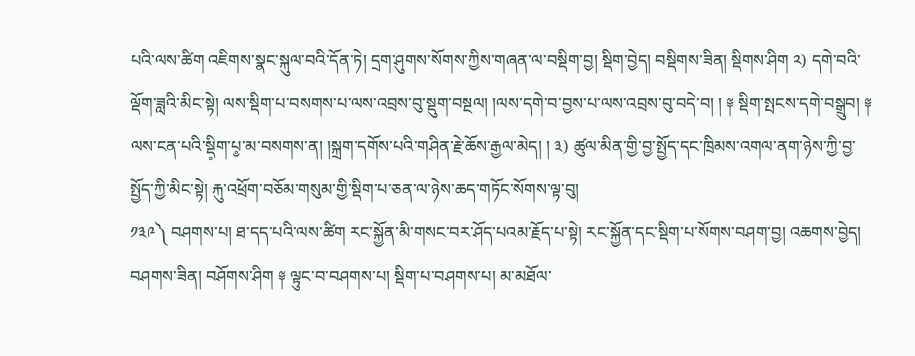པའི་ལས་ཚིག འཇིགས་སྣང་སྐུལ་བའི་དོན་ཏེ། དྲག་ཤུགས་སོགས་ཀྱིས་གཞན་ལ་བསྡིག་བྱ། སྡིག་བྱེད། བསྡིགས་ཟིན། སྡིགས་ཤིག ༢) དགེ་བའི་ལྡོག་ཟླའི་མིང་སྟེ། ལས་སྡིག་པ་བསགས་པ་ལས་འབྲས་བུ་སྡུག་བསྔལ། །ལས་དགེ་བ་བྱས་པ་ལས་འབྲས་བུ་བདེ་བ། ། ༈ སྡིག་སྤངས་དགེ་བསྒྲུབ། ༈ ལས་ངན་པའི་སྡི༷ག་པ༵་མ་བསགས་ན། །སྐྲག་དགོས་པའི་གཤིན་རྗེ་ཆོས་རྒྱལ་མེད། ། ༣) ཚུལ་མིན་གྱི་བྱ་སྤྱོད་དང་ཁྲིམས་འགལ་ནག་ཉེས་ཀྱི་བྱ་སྤྱོད་ཀྱི་མིང་སྟེ། རྐུ་འཕྲོག་བཅོམ་གསུམ་གྱི་སྡིག་པ་ཅན་ལ་ཉེས་ཆད་གཏོང་སོགས་ལྟ་བུ།
༡༣༩༽ བཤགས་པ། ཐ་དད་པའི་ལས་ཚིག རང་སྐྱོན་མི་གསང་བར་ཤོད་པའམ་རྗོད་པ་སྟེ། རང་སྐྱོན་དང་སྡིག་པ་སོགས་བཤག་བྱ། འཆགས་བྱེད། བཤགས་ཟིན། བཤོགས་ཤིག ༈ ལྟུང་བ་བཤགས་པ། སྡིག་པ་བཤགས་པ། མ་མཐོལ་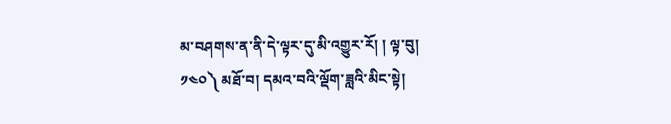མ་བཤགས་ན་ནི་དེ་ལྟར་དུ་མི་འགྱུར་རོ། ། ལྟ་བུ།
༡༤༠༽ མཐོ་བ། དམའ་བའི་ལྡོག་ཟླའི་མིང་སྟེ།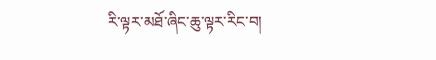རི་ལྟར་མཐོ་ཞིང་ཆུ་ལྟར་རིང་བ།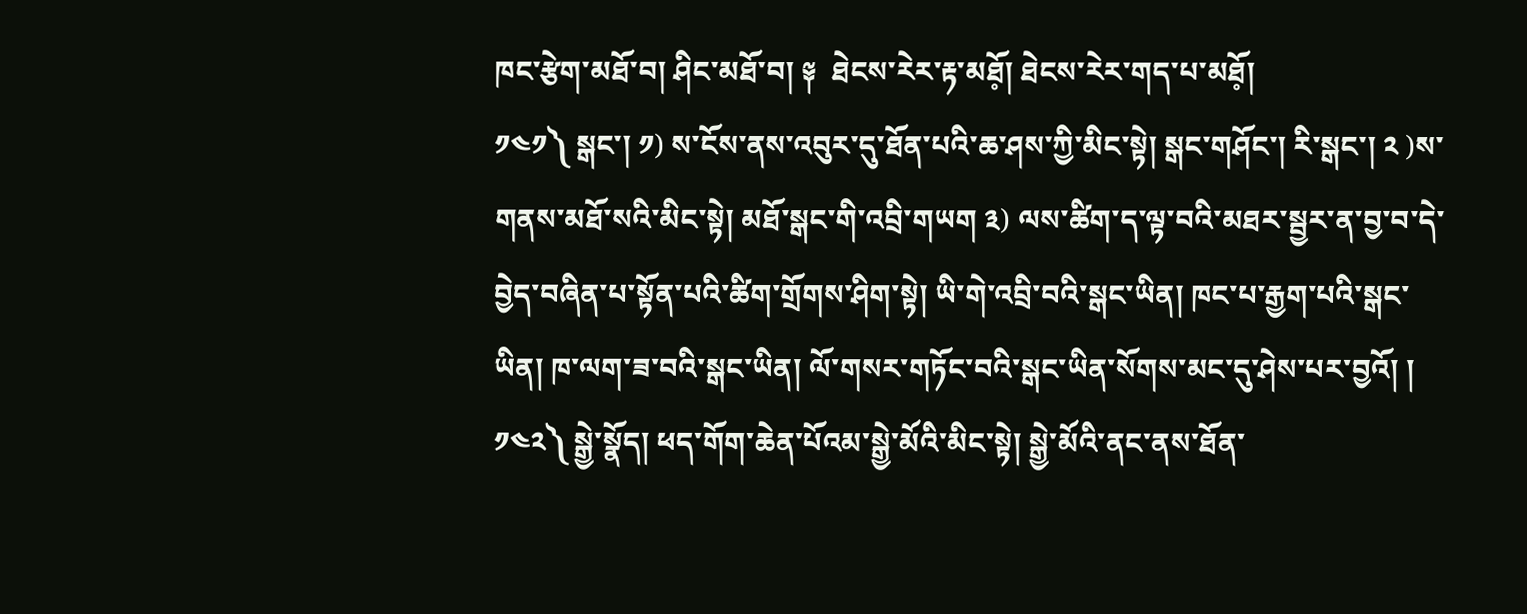ཁང་རྩེག་མཐོ་བ། ཤིང་མཐོ་བ། ༈  ཐེངས་རེར་རྟ་མཐོ༷། ཐེངས་རེར་གད་པ་མཐོ༷།
༡༤༡༽ སྒང་། ༡) ས་ངོས་ནས་འབུར་དུ་ཐོན་པའི་ཆ་ཤས་ཀྱི་མིང་སྟེ། སྒང་གཤོང་། རི་སྒང་། ༢ )ས་གནས་མཐོ་སའི་མིང་སྟེ། མཐོ་སྒང་གི་འབྲི་གཡག ༣) ལས་ཚིག་ད་ལྟ་བའི་མཐར་སྦྱར་ན་བྱ་བ་དེ་བྱེད་བཞིན་པ་སྟོན་པའི་ཚིག་གྲོགས་ཤིག་སྟེ། ཡི་གེ་འབྲི་བའི་སྒང་ཡིན། ཁང་པ་རྒྱག་པའི་སྒང་ཡིན། ཁ་ལག་ཟ་བའི་སྒང་ཡིན། ལོ་གསར་གཏོང་བའི་སྒང་ཡིན་སོགས་མང་དུ་ཤེས་པར་བྱའོ། །
༡༤༢༽ སྒྱེ་སྣོད། ཕད་གོག་ཆེན་པོའམ་སྒྱེ་མོའི་མིང་སྟེ། སྒྱེ་མོའི་ནང་ནས་ཐོན་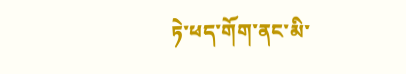ཏེ་ཕད་གོག་ནང་མི་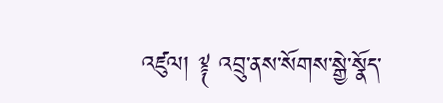འཛུལ། ༈ འབྲུ་ནས་སོགས་སྒྱེ་སྣོད་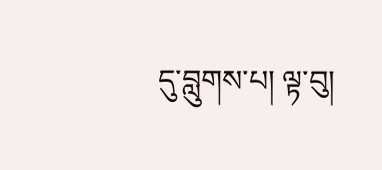དུ་བླུགས་པ། ལྟ་བུ།